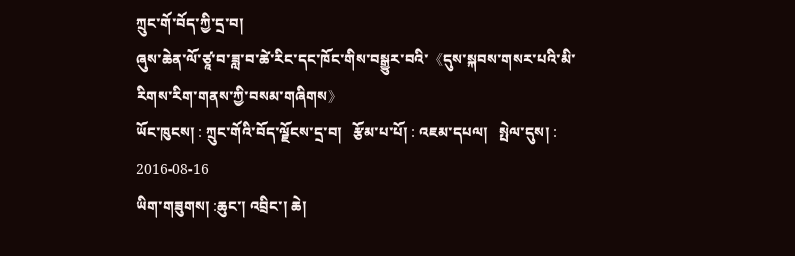ཀྲུང་གོ་བོད་ཀྱི་དྲ་བ།
ཞུས་ཆེན་ལོ་ཙཱ་བ་ཟླ་བ་ཚེ་རིང་དང་ཁོང་གིས་བསྒྱུར་བའི་《དུས་སྐབས་གསར་པའི་མི་རིགས་རིག་གནས་ཀྱི་བསམ་གཞིགས》
ཡོང་ཁུངས། : ཀྲུང་གོའི་བོད་ལྗོངས་དྲ་བ།   རྩོམ་པ་པོ། : འཇམ་དཔལ།   སྤེལ་དུས། : 2016-08-16
ཡིག་གཟུགས། :ཆུང་། འབྲིང་། ཆེ།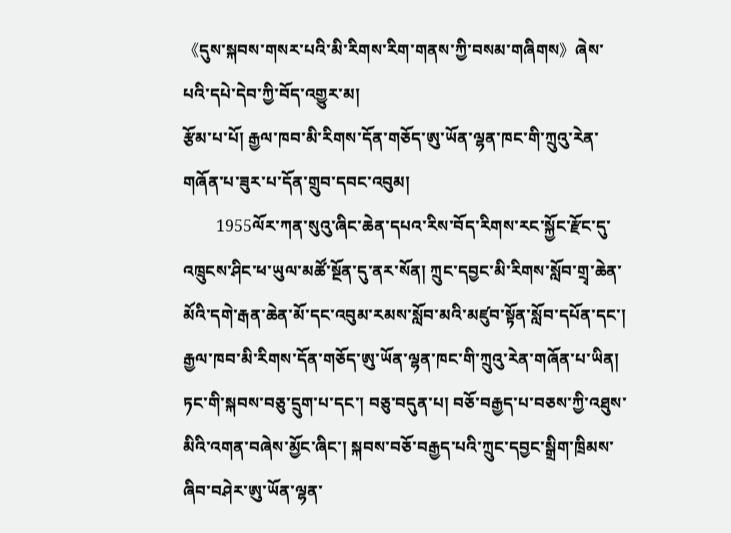《དུས་སྐབས་གསར་པའི་མི་རིགས་རིག་གནས་ཀྱི་བསམ་གཞིགས》ཞེས་པའི་དཔེ་དེབ་ཀྱི་བོད་འགྱུར་མ།
རྩོམ་པ་པོ། རྒྱལ་ཁབ་མི་རིགས་དོན་གཅོད་ཨུ་ཡོན་ལྷན་ཁང་གི་ཀྲུའུ་རེན་གཞོན་པ་ཟུར་པ་དོན་གྲུབ་དབང་འབུམ།
        1955ལོར་ཀན་སུའུ་ཞིང་ཆེན་དཔའ་རིས་བོད་རིགས་རང་སྐྱོང་རྫོང་དུ་འཁྲུངས་ཤིང་ཕ་ཡུལ་མཚོ་སྔོན་དུ་ནར་སོན། ཀྲུང་དབྱང་མི་རིགས་སློབ་གྲྭ་ཆེན་མོའི་དགེ་རྒན་ཆེན་མོ་དང་འབུམ་རམས་སློབ་མའི་མཛུབ་སྟོན་སློབ་དཔོན་དང་། རྒྱལ་ཁབ་མི་རིགས་དོན་གཅོད་ཨུ་ཡོན་ལྷན་ཁང་གི་ཀྲུའུ་རེན་གཞོན་པ་ཡིན། ཏང་གི་སྐབས་བཅུ་དྲུག་པ་དང་། བཅུ་བདུན་པ། བཅོ་བརྒྱད་པ་བཅས་ཀྱི་འཐུས་མིའི་འགན་བཞེས་མྱོང་ཞིང་། སྐབས་བཅོ་བརྒྱད་པའི་ཀྲུང་དབྱང་སྒྲིག་ཁྲིམས་ཞིབ་བཤེར་ཨུ་ཡོན་ལྷན་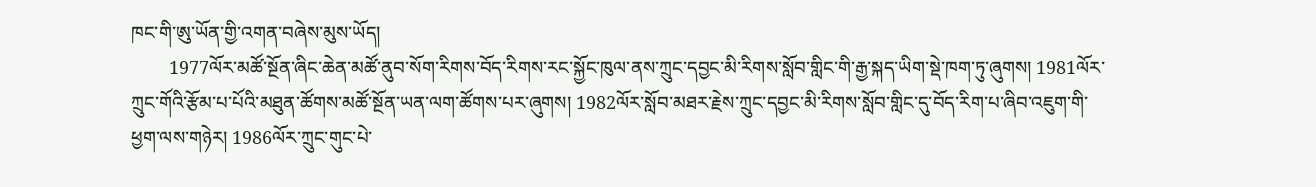ཁང་གི་ཨུ་ཡོན་གྱི་འགན་བཞེས་མུས་ཡོད།
        1977ལོར་མཚོ་སྔོན་ཞིང་ཆེན་མཚོ་ནུབ་སོག་རིགས་བོད་རིགས་རང་སྐྱོང་ཁུལ་ནས་ཀྲུང་དབྱང་མི་རིགས་སློབ་གླིང་གི་རྒྱ་སྐད་ཡིག་སྡེ་ཁག་ཏུ་ཞུགས། 1981ལོར་ཀྲུང་གོའི་རྩོམ་པ་པོའི་མཐུན་ཚོགས་མཚོ་སྔོན་ཡན་ལག་ཚོགས་པར་ཞུགས། 1982ལོར་སློབ་མཐར་རྗེས་ཀྲུང་དབྱང་མི་རིགས་སློབ་གླིང་དུ་བོད་རིག་པ་ཞིབ་འཇུག་གི་ཕྱག་ལས་གཉེར། 1986ལོར་ཀྲུང་གུང་པེ་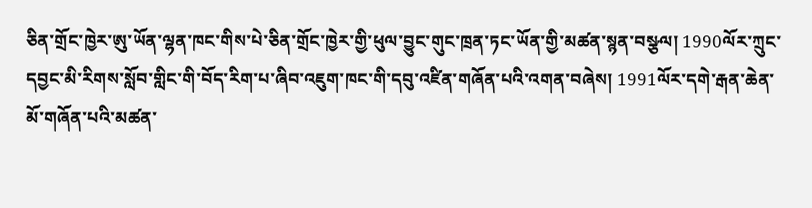ཅིན་གྲོང་ཁྱེར་ཨུ་ཡོན་ལྷན་ཁང་གིས་པེ་ཅིན་གྲོང་ཁྱེར་གྱི་ཕུལ་བྱུང་གུང་ཁྲན་ཏང་ཡོན་གྱི་མཚན་སྙན་བསྩལ། 1990ལོར་ཀྲུང་དབྱང་མི་རིགས་སློབ་གླིང་གི་བོད་རིག་པ་ཞིབ་འཇུག་ཁང་གི་དབུ་འཛིན་གཞོན་པའི་འགན་བཞེས། 1991ལོར་དགེ་རྒན་ཆེན་མོ་གཞོན་པའི་མཚན་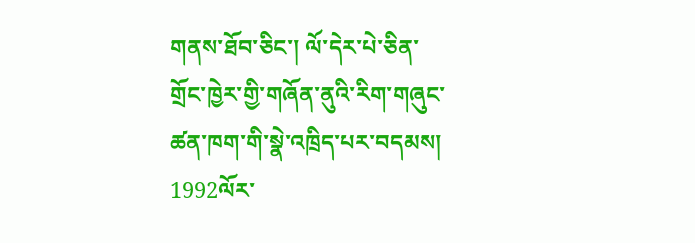གནས་ཐོབ་ཅིང་། ལོ་དེར་པེ་ཅིན་གྲོང་ཁྱེར་གྱི་གཞོན་ནུའི་རིག་གཞུང་ཚན་ཁག་གི་སྣེ་འཁྲིད་པར་བདམས། 1992ལོར་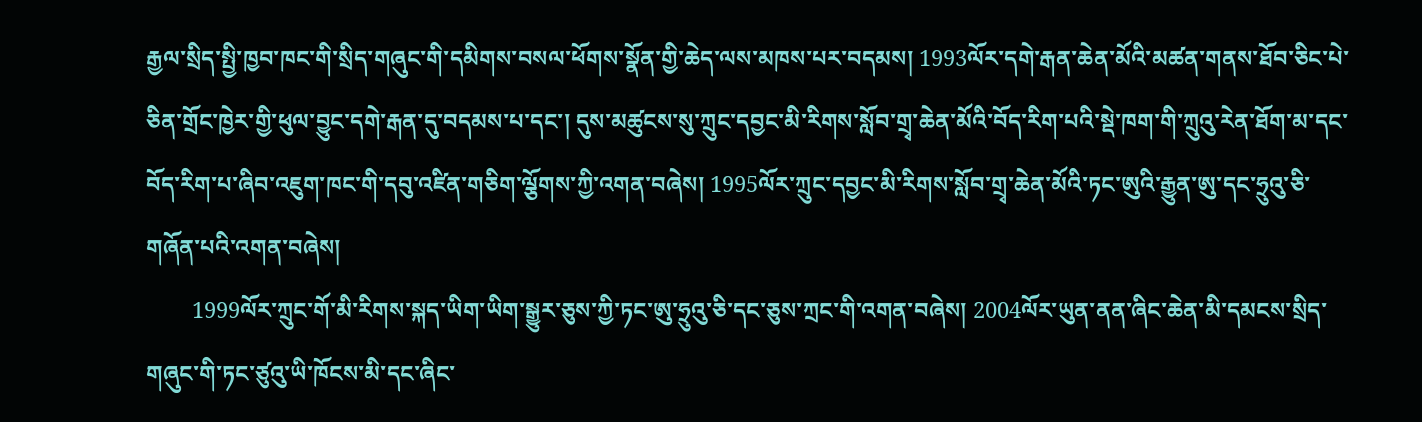རྒྱལ་སྲིད་སྤྱི་ཁྱབ་ཁང་གི་སྲིད་གཞུང་གི་དམིགས་བསལ་ཕོགས་སྣོན་གྱི་ཆེད་ལས་མཁས་པར་བདམས། 1993ལོར་དགེ་རྒན་ཆེན་མོའི་མཚན་གནས་ཐོབ་ཅིང་པེ་ཅིན་གྲོང་ཁྱེར་གྱི་ཕུལ་བྱུང་དགེ་རྒན་དུ་བདམས་པ་དང་། དུས་མཚུངས་སུ་ཀྲུང་དབྱང་མི་རིགས་སློབ་གྲྭ་ཆེན་མོའི་བོད་རིག་པའི་སྡེ་ཁག་གི་ཀྲུའུ་རེན་ཐོག་མ་དང་བོད་རིག་པ་ཞིབ་འཇུག་ཁང་གི་དབུ་འཛིན་གཅིག་ལྕོགས་ཀྱི་འགན་བཞེས། 1995ལོར་ཀྲུང་དབྱང་མི་རིགས་སློབ་གྲྭ་ཆེན་མོའི་ཏང་ཨུའི་རྒྱུན་ཨུ་དང་ཧྲུའུ་ཅི་གཞོན་པའི་འགན་བཞེས།
        1999ལོར་ཀྲུང་གོ་མི་རིགས་སྐད་ཡིག་ཡིག་སྒྱུར་ཅུས་ཀྱི་ཏང་ཨུ་ཧྲུའུ་ཅི་དང་ཅུས་ཀྲང་གི་འགན་བཞེས། 2004ལོར་ཡུན་ནན་ཞིང་ཆེན་མི་དམངས་སྲིད་གཞུང་གི་ཏང་ཙུའུ་ཡི་ཁོངས་མི་དང་ཞིང་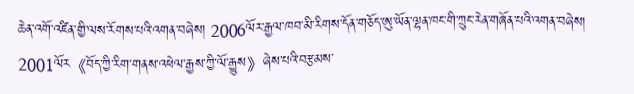ཆེན་འགོ་འཛིན་གྱི་ལས་རོགས་པའི་འགན་བཞེས། 2006ལོར་རྒྱལ་ཁབ་མི་རིགས་དོན་གཅོད་ཨུ་ཡོན་ལྷན་ཁང་གི་ཀྲུང་རེན་གཞོན་པའི་འགན་བཞེས། 2001ལོར《བོད་ཀྱི་རིག་གནས་འཕེལ་རྒྱས་ཀྱི་ལོ་རྒྱུས》ཞེས་པའི་བརྩམས་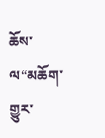ཆོས་ལ“མཆོག་གྱུར་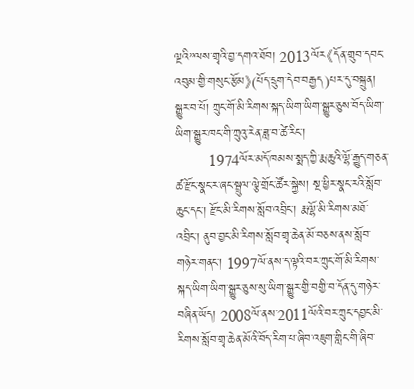ལྔའི”ལས་གྲྭའི་བྱ་དགའ་ཐོབ། 2013ལོར《དོན་གྲུབ་དབང་འབུམ་གྱི་གསུང་རྩོམ》(པོད་དྲུག་དེབ་བརྒྱད)པར་དུ་བསྐྲུན།
སྒྱུར་བ་པོ། ཀྲུང་གོ་མི་རིགས་སྐད་ཡིག་ཡིག་སྒྱུར་ཅུས་བོད་ཡིག་ཡིག་སྒྱུར་ཁང་གི་ཀྲུའུ་རེན་ཟླ་བ་ཚེ་རིང་།
        1974ལོར་མདོ་ཁམས་སྨད་ཀྱི་རྨ་ཆུའི་ལྷོ་རྒྱུད་གཅན་ཚ་རྫོང་སྣང་ར་ཞང་སྦྲུལ་ལྕེ་གྲོང་ཚོར་སྐྱེས། སྔ་ཕྱིར་སྣང་རའི་སློབ་ཆུང་དང་། རྫོང་མི་རིགས་སློབ་འབྲིང་། རྨ་ལྷོ་མི་རིགས་མཐོ་འབྲིང་། ནུབ་བྱང་མི་རིགས་སློབ་གྲྭ་ཆེན་མོ་བཅས་ནས་སློབ་གཉེར་གནང་། 1997ལོ་ནས་ད་ལྟའི་བར་ཀྲུང་གོ་མི་རིགས་སྐད་ཡིག་ཡིག་སྒྱུར་ཅུས་སུ་ཡིག་སྒྱུར་གྱི་བགྱི་བ་དོན་དུ་གཉེར་བཞིན་ཡོད། 2008ལོ་ནས་2011ལོའི་བར་ཀྲུང་དབྱང་མི་རིགས་སློབ་གྲྭ་ཆེན་མོའི་བོད་རིག་པ་ཞིབ་འཇུག་གླིང་གི་ཞིབ་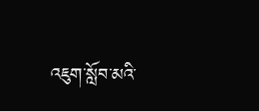འཇུག་སློབ་མའི་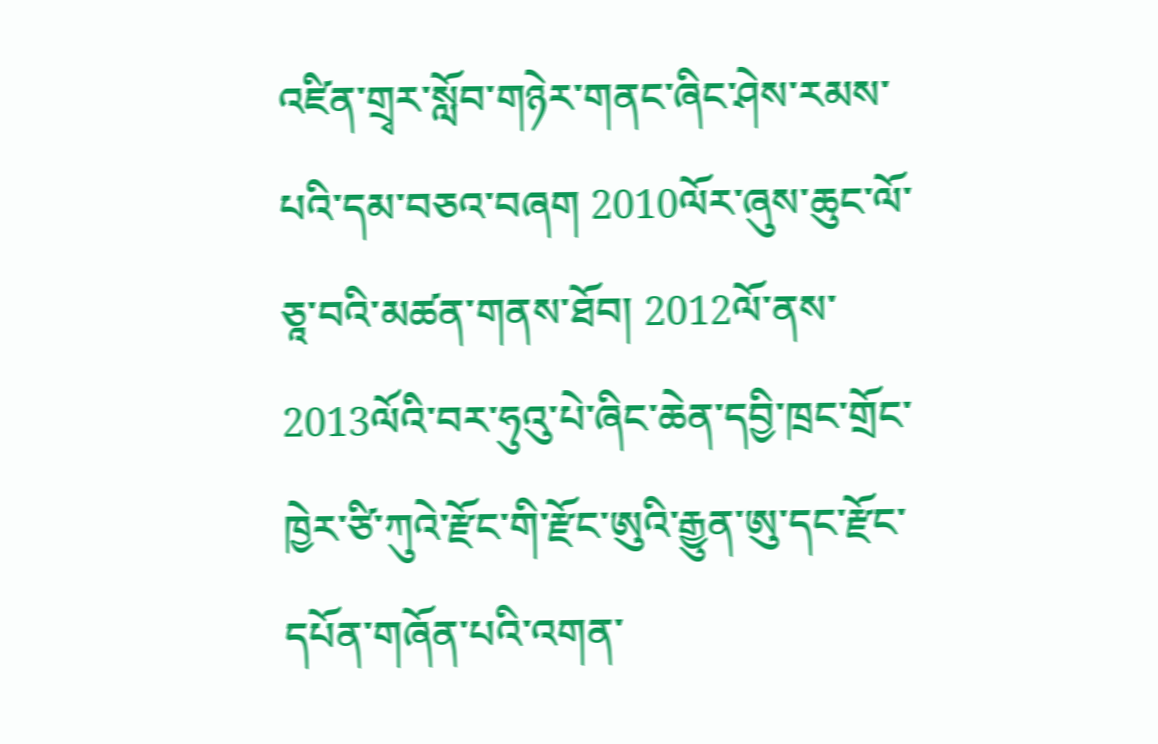འཛིན་གྲྭར་སློབ་གཉེར་གནང་ཞིང་ཤེས་རམས་པའི་དམ་བཅའ་བཞག 2010ལོར་ཞུས་ཆུང་ལོ་ཅཱ་བའི་མཚན་གནས་ཐོབ། 2012ལོ་ནས་2013ལོའི་བར་ཧུའུ་པེ་ཞིང་ཆེན་དབྱི་ཁྲང་གྲོང་ཁྱེར་ཙི་ཀུའེ་རྫོང་གི་རྫོང་ཨུའི་རྒྱུན་ཨུ་དང་རྫོང་དཔོན་གཞོན་པའི་འགན་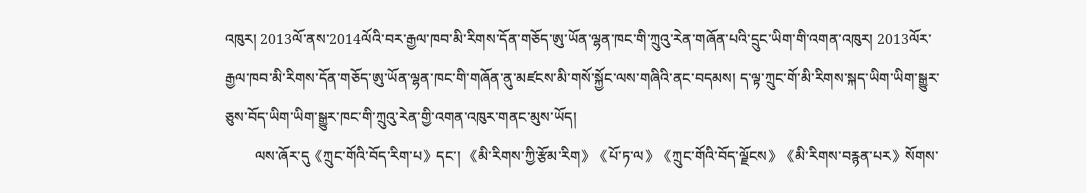འཁུར། 2013ལོ་ནས་2014ལོའི་བར་རྒྱལ་ཁབ་མི་རིགས་དོན་གཅོད་ཨུ་ཡོན་ལྷན་ཁང་གི་ཀྲུའུ་རེན་གཞོན་པའི་དྲུང་ཡིག་གི་འགན་འཁུར། 2013ལོར་རྒྱལ་ཁབ་མི་རིགས་དོན་གཅོད་ཨུ་ཡོན་ལྷན་ཁང་གི་གཞོན་ནུ་མཛངས་མི་གསོ་སྐྱོང་ལས་གཞིའི་ནང་བདམས། ད་ལྟ་ཀྲུང་གོ་མི་རིགས་སྐད་ཡིག་ཡིག་སྒྱུར་ཅུས་བོད་ཡིག་ཡིག་སྒྱུར་ཁང་གི་ཀྲུའུ་རེན་གྱི་འགན་འཁུར་གནང་མུས་ཡོད།
        ལས་ཞོར་དུ《ཀྲུང་གོའི་བོད་རིག་པ》དང་། 《མི་རིགས་ཀྱི་རྩོམ་རིག》《པོ་ཏ་ལ》《ཀྲུང་གོའི་བོད་ལྗོངས》《མི་རིགས་བརྙན་པར》སོགས་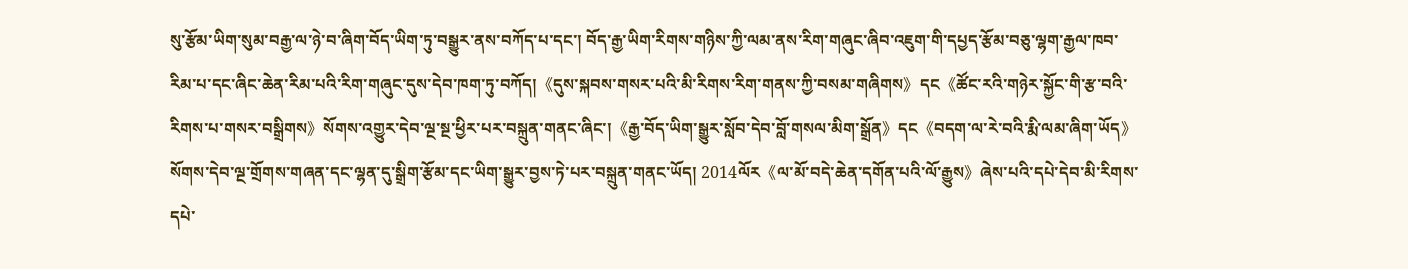སུ་རྩོམ་ཡིག་སུམ་བརྒྱ་ལ་ཉེ་བ་ཞིག་བོད་ཡིག་ཏུ་བསྒྱུར་ནས་བཀོད་པ་དང་། བོད་རྒྱ་ཡིག་རིགས་གཉིས་ཀྱི་ལམ་ནས་རིག་གཞུང་ཞིབ་འཇུག་གི་དཔྱད་རྩོམ་བཅུ་ལྷག་རྒྱལ་ཁབ་རིམ་པ་དང་ཞིང་ཆེན་རིམ་པའི་རིག་གཞུང་དུས་དེབ་ཁག་ཏུ་བཀོད།《དུས་སྐབས་གསར་པའི་མི་རིགས་རིག་གནས་ཀྱི་བསམ་གཞིགས》དང《ཚོང་རའི་གཉེར་སྐྱོང་གི་རྩ་བའི་རིགས་པ་གསར་བསྒྲིགས》སོགས་འགྱུར་དེབ་ལྔ་སྔ་ཕྱིར་པར་བསྐྲུན་གནང་ཞིང་།《རྒྱ་བོད་ཡིག་སྒྱུར་སློབ་དེབ་བློ་གསལ་མིག་སྒྲོན》དང《བདག་ལ་རེ་བའི་རྨི་ལམ་ཞིག་ཡོད》སོགས་དེབ་ལྔ་གྲོགས་གཞན་དང་ལྷན་དུ་སྒྲིག་རྩོམ་དང་ཡིག་སྒྱུར་བྱས་ཏེ་པར་བསྐྲུན་གནང་ཡོད། 2014ལོར《ལ་མོ་བདེ་ཆེན་དགོན་པའི་ལོ་རྒྱུས》ཞེས་པའི་དཔེ་དེབ་མི་རིགས་དཔེ་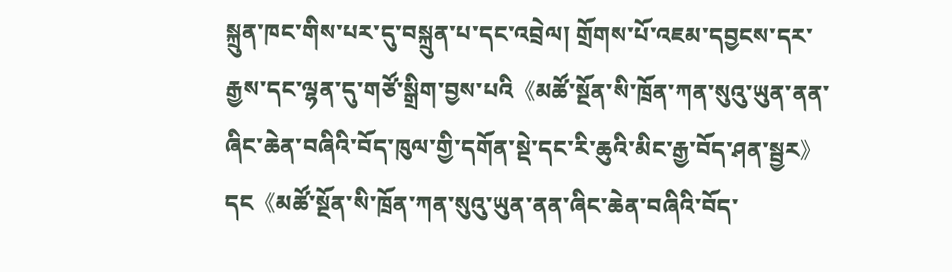སྐྲུན་ཁང་གིས་པར་དུ་བསྐྲུན་པ་དང་འབྲེལ། གྲོགས་པོ་འཇམ་དབྱངས་དར་རྒྱས་དང་ལྷན་དུ་གཙོ་སྒྲིག་བྱས་པའི《མཚོ་སྔོན་སི་ཁྲོན་ཀན་སུའུ་ཡུན་ནན་ཞིང་ཆེན་བཞིའི་བོད་ཁུལ་གྱི་དགོན་སྡེ་དང་རི་ཆུའི་མིང་རྒྱ་བོད་ཤན་སྦྱར》དང《མཚོ་སྔོན་སི་ཁྲོན་ཀན་སུའུ་ཡུན་ནན་ཞིང་ཆེན་བཞིའི་བོད་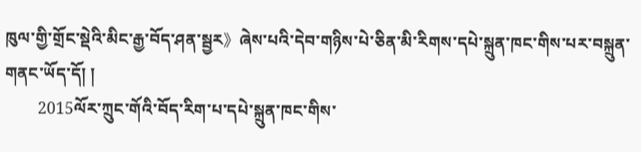ཁུལ་གྱི་གྲོང་སྡེའི་མིང་རྒྱ་བོད་ཤན་སྦྱར》ཞེས་པའི་དེབ་གཉིས་པེ་ཅིན་མི་རིགས་དཔེ་སྐྲུན་ཁང་གིས་པར་བསྐྲུན་གནང་ཡོད་དོ། །
        2015ལོར་ཀྲུང་གོའི་བོད་རིག་པ་དཔེ་སྐྲུན་ཁང་གིས་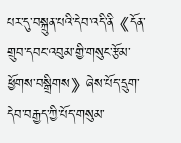པར་དུ་བསྐྲུན་པའི་དེབ་འདི་ནི《དོན་གྲུབ་དབང་འབུམ་གྱི་གསུང་རྩོམ་ཕྱོགས་བསྒྲིགས》ཞེས་པོད་དྲུག་དེབ་བརྒྱད་ཀྱི་པོད་གསུམ་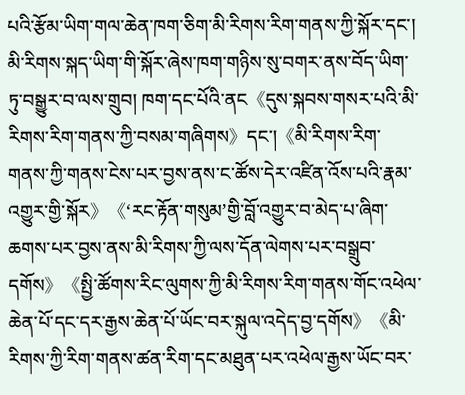པའི་རྩོམ་ཡིག་གལ་ཆེན་ཁག་ཅིག་མི་རིགས་རིག་གནས་ཀྱི་སྐོར་དང་། མི་རིགས་སྐད་ཡིག་གི་སྐོར་ཞེས་ཁག་གཉིས་སུ་བགར་ནས་བོད་ཡིག་ཏུ་བསྒྱུར་བ་ལས་གྲུབ། ཁག་དང་པོའི་ནང《དུས་སྐབས་གསར་པའི་མི་རིགས་རིག་གནས་ཀྱི་བསམ་གཞིགས》དང་།《མི་རིགས་རིག་གནས་ཀྱི་གནས་ངེས་པར་བྱས་ནས་ང་ཚོས་དེར་འཛིན་འོས་པའི་རྣམ་འགྱུར་གྱི་སྐོར》《‘རང་རྟོན་གསུམ’གྱི་བློ་འགྱུར་བ་མེད་པ་ཞིག་ཆགས་པར་བྱས་ནས་མི་རིགས་ཀྱི་ལས་དོན་ལེགས་པར་བསྒྲུབ་དགོས》《སྤྱི་ཚོགས་རིང་ལུགས་ཀྱི་མི་རིགས་རིག་གནས་གོང་འཕེལ་ཆེན་པོ་དང་དར་རྒྱས་ཆེན་པོ་ཡོང་བར་སྐུལ་འདེད་བྱ་དགོས》《མི་རིགས་ཀྱི་རིག་གནས་ཚན་རིག་དང་མཐུན་པར་འཕེལ་རྒྱས་ཡོང་བར་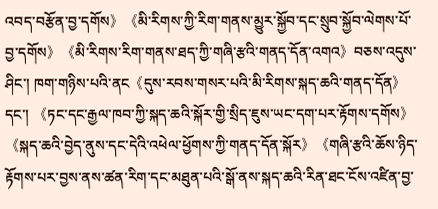འབད་བརྩོན་བྱ་དགོས》《མི་རིགས་ཀྱི་རིག་གནས་མྱུར་སྐྱོབ་དང་སྲུབ་སྐྱོབ་ལེགས་པོ་བྱ་དགོས》《མི་རིགས་རིག་གནས་ཐད་ཀྱི་གཞི་རྩའི་གནད་དོན་འགའ》བཅས་འདུས་ཤིང་། ཁག་གཉིས་པའི་ནང《དུས་རབས་གསར་པའི་མི་རིགས་སྐད་ཆའི་གནད་དོན》དང་། 《ཏང་དང་རྒྱལ་ཁབ་ཀྱི་སྐད་ཆའི་སྐོར་གྱི་སྲིད་ཇུས་ཡང་དག་པར་རྟོགས་དགོས》《སྐད་ཆའི་བྱེད་ནུས་དང་དེའི་འཕེལ་ཕྱོགས་ཀྱི་གནད་དོན་སྐོར》《གཞི་རྩའི་ཆོས་ཉིད་རྟོགས་པར་བྱས་ནས་ཚན་རིག་དང་མཐུན་པའི་སྒོ་ནས་སྐད་ཆའི་རིན་ཐང་ངོས་འཛིན་བྱ་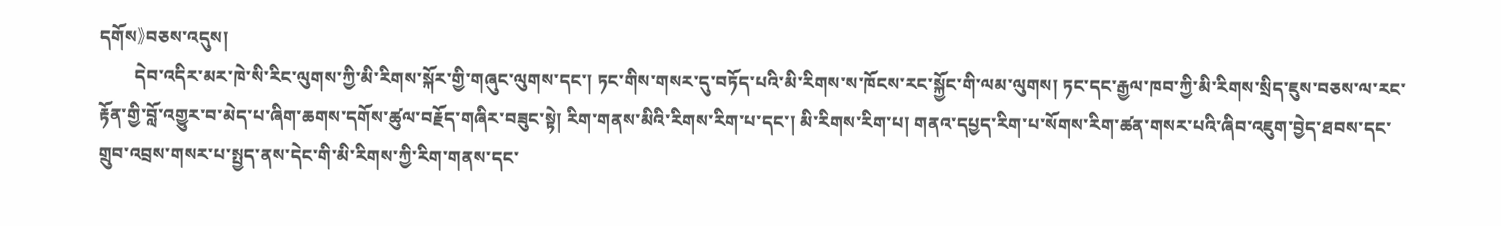དགོས》བཅས་འདུས།
        དེབ་འདིར་མར་ཁེ་སི་རིང་ལུགས་ཀྱི་མི་རིགས་སྐོར་གྱི་གཞུང་ལུགས་དང་། ཏང་གིས་གསར་དུ་བཏོད་པའི་མི་རིགས་ས་ཁོངས་རང་སྐྱོང་གི་ལམ་ལུགས། ཏང་དང་རྒྱལ་ཁབ་ཀྱི་མི་རིགས་སྲིད་ཇུས་བཅས་ལ་རང་རྟོན་གྱི་བློ་འགྱུར་བ་མེད་པ་ཞིག་ཆགས་དགོས་ཚུལ་བརྗོད་གཞིར་བཟུང་སྟེ། རིག་གནས་མིའི་རིགས་རིག་པ་དང་། མི་རིགས་རིག་པ། གནའ་དཔྱད་རིག་པ་སོགས་རིག་ཚན་གསར་པའི་ཞིབ་འཇུག་བྱེད་ཐབས་དང་གྲུབ་འབྲས་གསར་པ་སྤྱད་ནས་དེང་གི་མི་རིགས་ཀྱི་རིག་གནས་དང་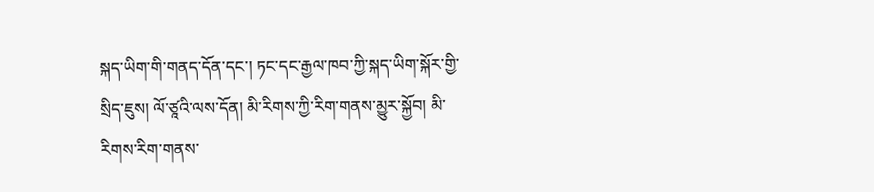སྐད་ཡིག་གི་གནད་དོན་དང་། ཏང་དང་རྒྱལ་ཁབ་ཀྱི་སྐད་ཡིག་སྐོར་གྱི་སྲིད་ཇུས། ལོ་ཙཱའི་ལས་དོན། མི་རིགས་ཀྱི་རིག་གནས་མྱུར་སྐྱོབ། མི་རིགས་རིག་གནས་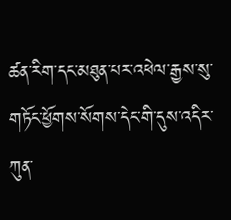ཚན་རིག་དང་མཐུན་པར་འཕེལ་རྒྱས་སུ་གཏོང་ཕྱོགས་སོགས་དེང་གི་དུས་འདིར་ཀུན་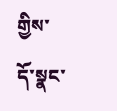གྱིས་དོ་སྣང་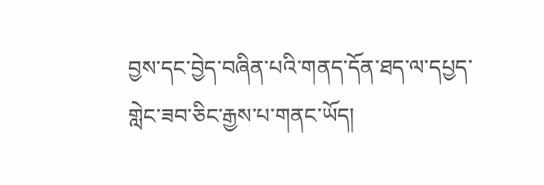བྱས་དང་བྱེད་བཞིན་པའི་གནད་དོན་ཐད་ལ་དཔྱད་གླེང་ཟབ་ཅིང་རྒྱས་པ་གནང་ཡོད།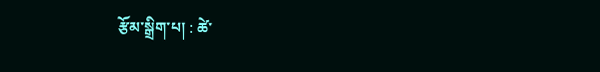རྩོམ་སྒྲིག་པ། : ཚེ་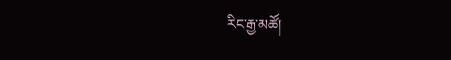རིང་རྒྱ་མཚོ།